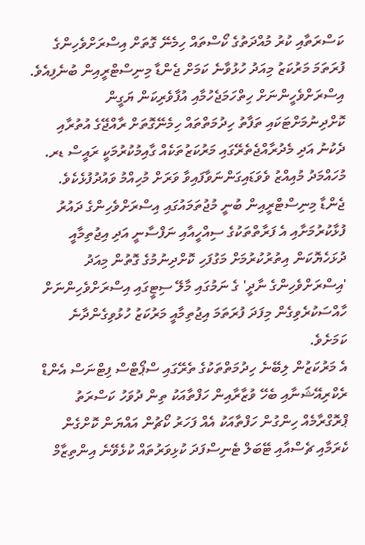ކަސްރަތާއި ކުރު މުއްދަތުގެ ކޯސްތައް ހިމެނޭ ގޮތަށް އިސްރަށްވެހިންގެ ފުރަތަމަ މަރުކަޒު މިއަދު ހުޅުވާނެ ކަމަށް ޖެންޑާ މިނިސްޓްރީއިން ބުނެފިއެވެ.
އިސްރަށްވެހީންނަށް ހިތްހަމަޖެހުމާއި އުފާވެރިކަން ޔަގީން ކޮށްދިނުމަށްޓަކައި ތަފާތު ހިދުމަތްތައް ހިމެނޭގޮތަށް ރާއްޖޭގެ އުތުރާއި ދެކުނު އަދި މެދުރާއްޖެތެރޭގައި މަރުކަޒުތަކެއް ގާއިމުކުރުމަކީ ރައީސް ޑރ. މުހައްމަދު މުއިއްޒު ވެވަޑައިގަންނަވާފައިވާ ވަރަށް މުހިއްމު ވައުދުފުޅެކެވެ.
ޖެންޑާ މިނިސްޓްރީއިން ބުނީ މުޖުތަމައުގައި އިސްރަށްވެހިންގެ ދައުރު ފުޅާކުރުމަށާއި އެ ފަރާތްތަކުގެ ސިއްހީއާއި ނަފްސާނީ އަދި އިޖުތިމާއީ ދުޅަހެޔޮކަން އިތުރުކުރުމަށް މަގުފަހި ކޮށްދިނުމުގެ ގޮތުން މިއަދު 'އިސްރަށްވެހިންގެ ނާދީ' ގެ ނަމުގައި މާލޭ ސިޓީގައި އިސްރަށްވެހިންނަށް ހާއްސަކުރެވިގެން މިފަދަ ފުރަތަމަ އިޖުތިމާއީ މަރުކަޒު ހުޅުވިގެންދާނެ ކަމަށެވެ.
އެ މަރުކަޒުން ލިބޭނެ ހިދުމަތްތަކުގެ ތެރޭގައި ސްޕޯޓްސް ފިޓްނަސް އެންޑް ރެކްރިއޭޝަނާއި ބެހޭ ވުޒާރާއިން ހަފްތާއަކު ތިން ދުވަހު ކަސްރަތު ޕްރޮގްރާމެއް ހިންގުން ހަފްތާއަކު އެއް ފަހަރު ކޯޗުން އައްޔަން ކޮށްގެން ކެރަމާއި ޗެސްއާއި ޓޭބަލް ޓެނިސްފަދަ ކުޅިވަރުތައް ކުޅެވޭނެ އިންތިޒާމް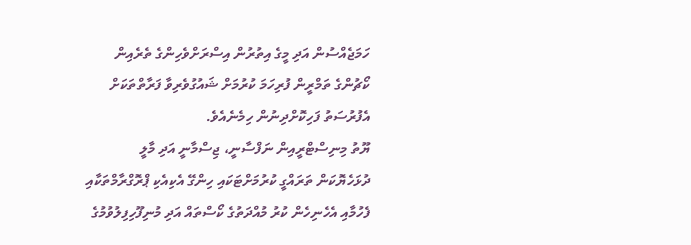ހަމަޖެއްސުން އަދި މީގެ އިތުރުން އިސްރަށްވެހިންގެ ތެރެއިން ކޯޗުންގެ ތަމްރީން ފުރިހަމަ ކުރުމަށް ޝައުގުވެރިވާ ފަރާތްތަކަށް އެފުރުސަތު ފަހިކޮށްދިނުން ހިމެނެއެވެ.
ޔޫތު މިނިސްޓްރީއިން ނަފްސާނީ، ޖިސްމާނީ އަދި މާލީ ދުޅަހެޔޮކަން ތަރައްގީ ކުރުމަށްޓަކައި ހިންގޭ އެކިއެކި ޕްރޮގްރާމްތަކާއި ފެހުމާއި އެހެނިހެން ކުރު މުއްދަތުގެ ކޯސްތައް އަދި މުނިފޫހިފިލުވުމުގެ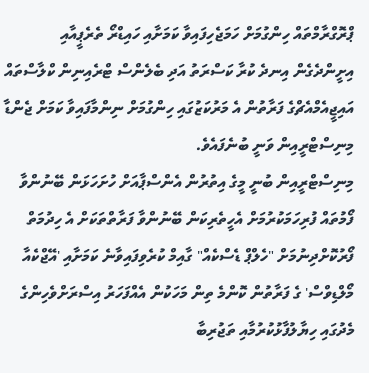ޕްރޮގްރާމްތައް ހިންގުމަށް ހަމަޖެހިފައިވާ ކަމަށާއި ހައިޑްރޯ ތެރެޕީއާއި އިށީންދެގެން އިނދެ ކުރާ ކަސްރަތު އަދި ބެލެންސް ޓްރެއިނިން ކްލާސްތައް އައިޖީއެމްއެޗްގެ ފަރާތުން އެ މަރުކަޒުގައި ހިންގުމަށް ނިންމާފައިވާ ކަމަށް ޖެންޑާ މިނިސްޓްރީއިން ވަނީ ބުނެފައެވެ.
މިނިސްޓްރީއިން ބުނީ މީގެ އިތުރުން އެންސްޕާއަށް ހުށަހަޅަން ބޭނުންވާ ފޯމުތައް ފުރިހަމަކުރުމަށް އެހީތެރިކަން ބޭނުންވާ ފަރާތްތަކަށް އެ ހިދުމަތް ފޯރުކޮށްދިނުމަށް "ހެލްޕް ޑެސްކެއް" ގާއިމް ކުރެވިފައިވާނެ ކަމަށާއި 'އޭޖްކެއާ މޯލްޑިވްސް' ގެ ފަރާތުން ކޮންމެ ތިން މަހަކުން އެއްފަހަރު އިސްރަށްވެހިންގެ މެދުގައި ހިޔާލުފާޅުކުރުމާއި ތަޖުރިބާ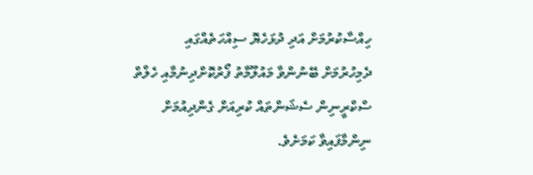ހިއްސާކުރުމަށް އަދި ދުޅަހެޔޮ ސިއްހަތެއްގައި ދެމިހުރުމަށް ބޭނުންވާ މައުލޫމާތު ފޯރުކޮށްދިނުމާއި ހެލްތް ސްކްރީނިން ސެޝަންތައް ކުރިއަށް ގެންދިއުމަށް ނިންމާފައިވާ ކަމަށެވެ.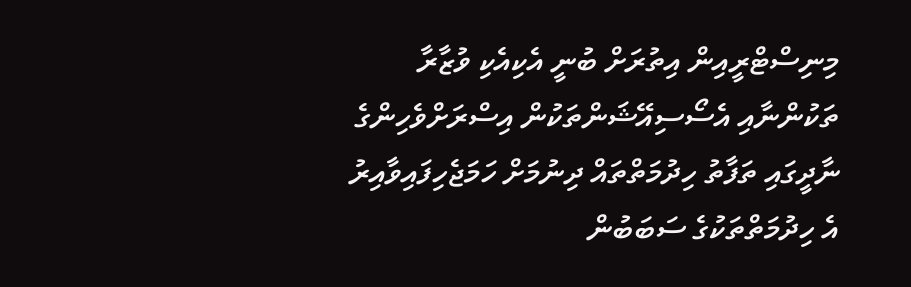މިނިސްޓްރީއިން އިތުރަށް ބުނީ އެކިއެކި ވުޒާރާ ތަކުންނާއި އެސޯސިއޭޝަންތަކުން އިސްރަށްވެހިންގެ ނާދީގައި ތަފާތު ހިދުމަތްތައް ދިނުމަށް ހަމަޖެހިފައިވާއިރު އެ ހިދުމަތްތަކުގެ ސަބަބުން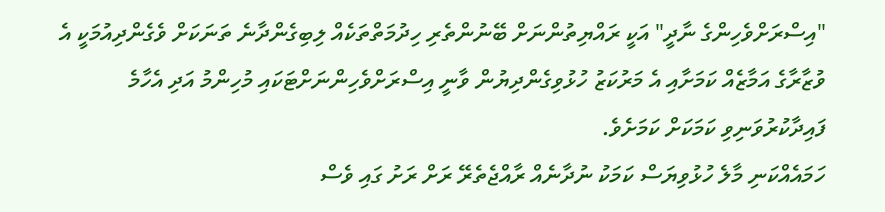"އިސްރަށްވެހިންގެ ނާދީ" އަކީ ރައްޔިތުންނަށް ބޭނުންތެރި ހިދުމަތްތަކެއް ލިބިގެންދާނެ ތަނަކަށް ވެގެންދިއުމަކީ އެ ވުޒާރާގެ އަމާޒެއް ކަމަށާއި އެ މަރުކަޒު ހުޅުވިގެންދިޔުން ވާނީ އިސްރަށްވެހިންނަށްޓަކައި މުހިންމު އަދި އެހާމެ ފައިދާކުރުވަނިވި ކަމަކަށް ކަމަށެވެ.
ހަމައެއްކަނި މާލެ ހުޅުވިޔަސް ކަމަކު ނުދާނެއް ރާއްޖެތެރޭ ރަށް ރަށު ގައި ވެސް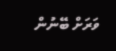ވަރަށް ބޭނުން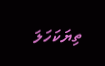ތިޔަކަހަލަ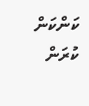ކަންކަން ކުރަން